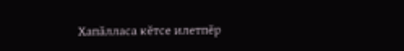Хапăлласа кĕтсе илетпĕр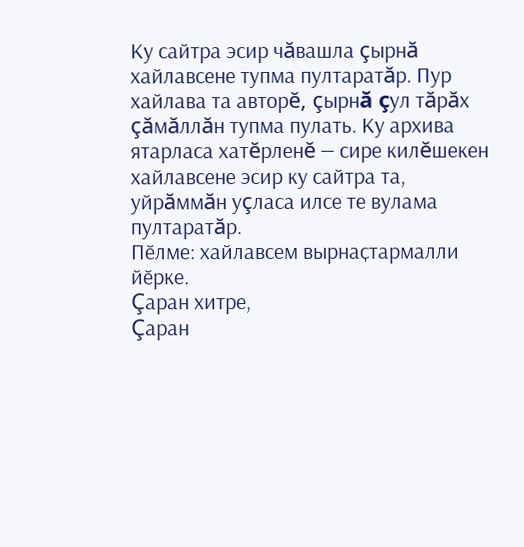Ку сайтра эсир чăвашла çырнă хайлавсене тупма пултаратăр. Пур
хайлава та авторĕ, çырнă çул тăрăх çăмăллăн тупма пулать. Ку архива
ятарласа хатĕрленĕ — сире килĕшекен хайлавсене эсир ку сайтра та,
уйрăммăн уçласа илсе те вулама пултаратăр.
Пӗлме: хайлавсем вырнаҫтармалли йӗрке.
Çаран хитре,
Çаран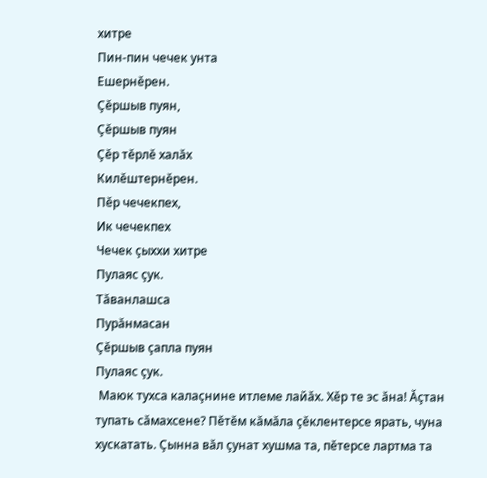хитре
Пин-пин чечек унта
Ешернĕрен.
Çĕршыв пуян,
Çĕршыв пуян
Çĕр тĕрлĕ халăх
Килĕштернĕрен.
Пĕр чечекпех,
Ик чечекпех
Чечек çыххи хитре
Пулаяс çук.
Тăванлашса
Пурăнмасан
Çĕршыв çапла пуян
Пулаяс çук.
 Маюк тухса калаçнине итлеме лайăх. Хĕр те эс ăна! Ăçтан тупать сăмахсене? Пĕтĕм кăмăла çĕклентерсе ярать, чуна хускатать. Çынна вăл çунат хушма та, пĕтерсе лартма та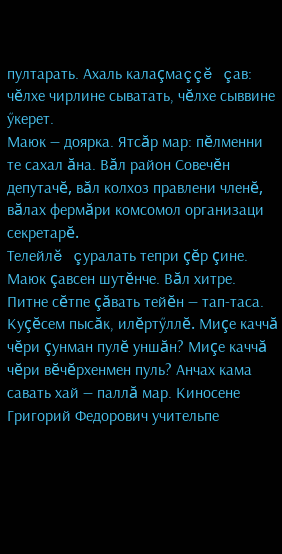пултарать. Ахаль калаçмаççĕ çав: чĕлхе чирлине сыватать, чĕлхе сыввине ӳкерет.
Маюк — доярка. Ятсăр мар: пĕлменни те сахал ăна. Вăл район Совечĕн депутачĕ, вăл колхоз правлени членĕ, вăлах фермăри комсомол организаци секретарĕ.
Телейлĕ çуралать тепри çĕр çине. Маюк çавсен шутĕнче. Вăл хитре. Питне сĕтпе çăвать тейĕн — тап-таса. Куçĕсем пысăк, илĕртӳллĕ. Миçе каччă чĕри çунман пулĕ уншăн? Миçе каччă чĕри вĕчĕрхенмен пуль? Анчах кама савать хай — паллă мар. Киносене Григорий Федорович учительпе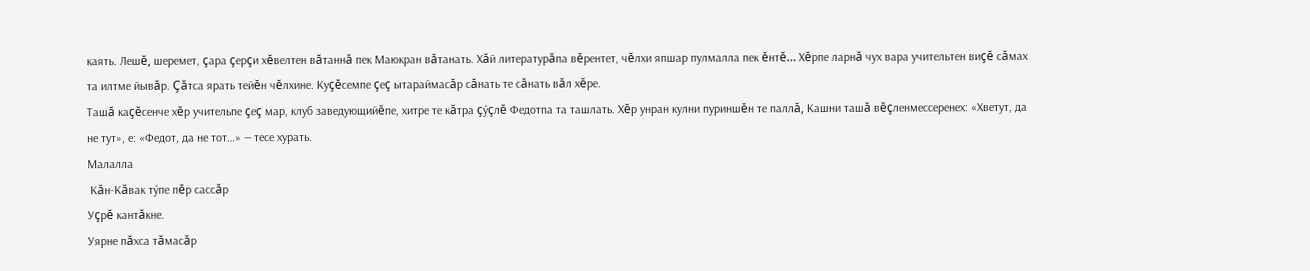каять. Лешĕ, шеремет, çара çерçи хĕвелтен вăтаннă пек Маюкран вăтанать. Хăй литературăпа вĕрентет, чĕлхи япшар пулмалла пек ĕнтĕ… Хĕрпе ларнă чух вара учительтен виçĕ сăмах та илтме йывăр. Çăтса ярать тейĕн чĕлхине. Куçĕсемпе çеç ытараймасăр сăнать те сăнать вăл хĕре.
Ташă каçĕсенче хĕр учительпе çеç мар, клуб заведующийĕпе, хитре те кăтра çӳçлĕ Федотпа та ташлать. Хĕр унран кулни пуриншĕн те паллă, Кашни ташă вĕçленмессеренех: «Хветут, да не тут», е: «Федот, да не тот…» — тесе хурать.
Малалла
 Кăн-Кăвак тӳпе пĕр сассăр
Уçрĕ кантăкне.
Уярне пăхса тăмасăр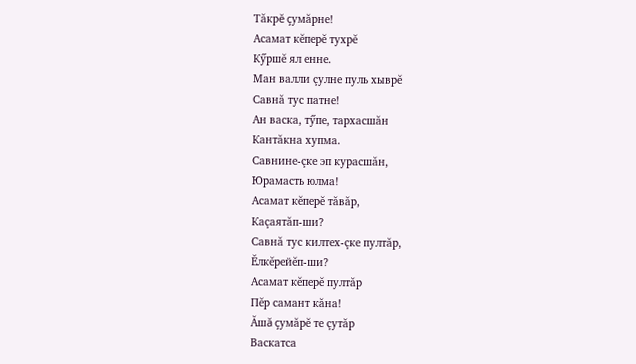Тăкрĕ çумăрне!
Асамат кĕперĕ тухрĕ
Кӳршĕ ял енне.
Ман валли çулне пуль хыврĕ
Савнă тус патне!
Ан васка, тӳпе, тархасшăн
Кантăкна хупма.
Савнине-çке эп курасшăн,
Юрамасть юлма!
Асамат кĕперĕ тăвăр,
Каçаятăп-ши?
Савнă тус килтех-çке пултăр,
Ĕлкĕрейĕп-ши?
Асамат кĕперĕ пултăр
Пĕр самант кăна!
Ăшă çумăрĕ те çутăр
Васкатса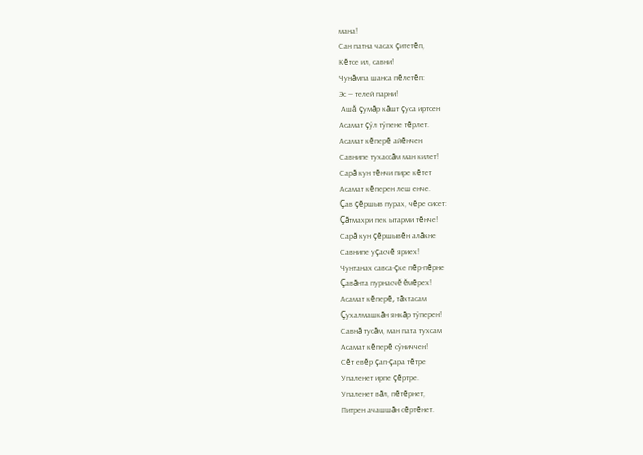мана!
Сан патна часах çитетĕп,
Кĕтсе ил, савни!
Чунăмпа шанса пĕлетĕп:
Эс — телей парни!
 Ашă çумăр кăшт çуса иртсен
Асамат çӳл тӳпене тĕрлет.
Асамат кĕперĕ айĕнчен
Савнипе тухассăм ман килет!
Сарă кун тĕнчи пире кĕтет
Асамат кĕперен леш енче.
Çав çĕршыв пурах, чĕре сисет:
Çăтмахри пек ытарми тĕнче!
Сарă кун çĕршывĕн алăкне
Савнипе уçасчĕ яриех!
Чунтанах савса-çке пĕр-пĕрне
Çавăнта пурнасчĕ ĕмĕрех!
Асамат кĕперĕ, тăхтасам
Çухалмашкăн янкăр тӳперен!
Савнă тусăм, ман пата тухсам
Асамат кĕперĕ сӳниччен!
Сĕт евĕр çап-çара тĕтре
Упаленет ирпе çĕртре.
Упаленет вăл, пĕтĕрнет,
Питрен ачашшăн сĕртĕнет.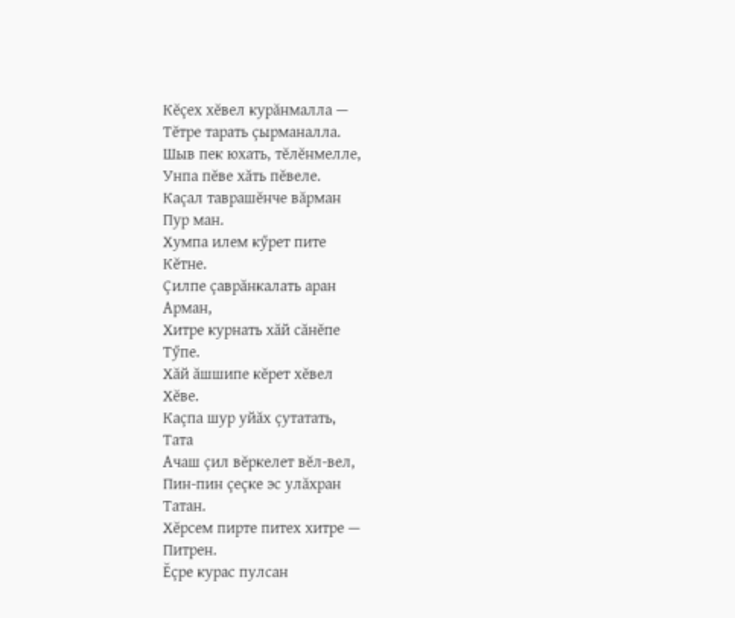Кĕçех хĕвел курăнмалла —
Тĕтре тарать çырманалла.
Шыв пек юхать, тĕлĕнмелле,
Унпа пĕве хăть пĕвеле.
Каçал таврашĕнче вăрман
Пур ман.
Хумпа илем кӳрет пите
Кĕтне.
Çилпе çаврăнкалать аран
Арман,
Хитре курнать хăй сăнĕпе
Тӳпе.
Хăй ăшшипе кĕрет хĕвел
Хĕве.
Каçпа шур уйăх çутатать,
Тата
Ачаш çил вĕркелет вĕл-вел,
Пин-пин çеçке эс улăхран
Татан.
Хĕрсем пирте питех хитре —
Питрен.
Ĕçре курас пулсан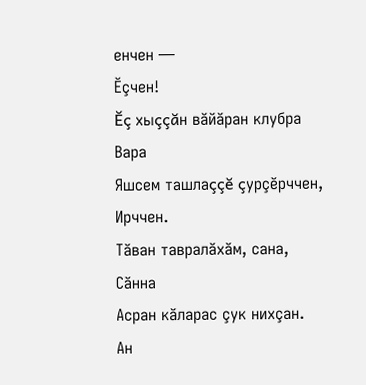енчен —
Ĕçчен!
Ĕç хыççăн вăйăран клубра
Вара
Яшсем ташлаççĕ çурçĕрччен,
Ирччен.
Тăван тавралăхăм, сана,
Сăнна
Асран кăларас çук нихçан.
Ан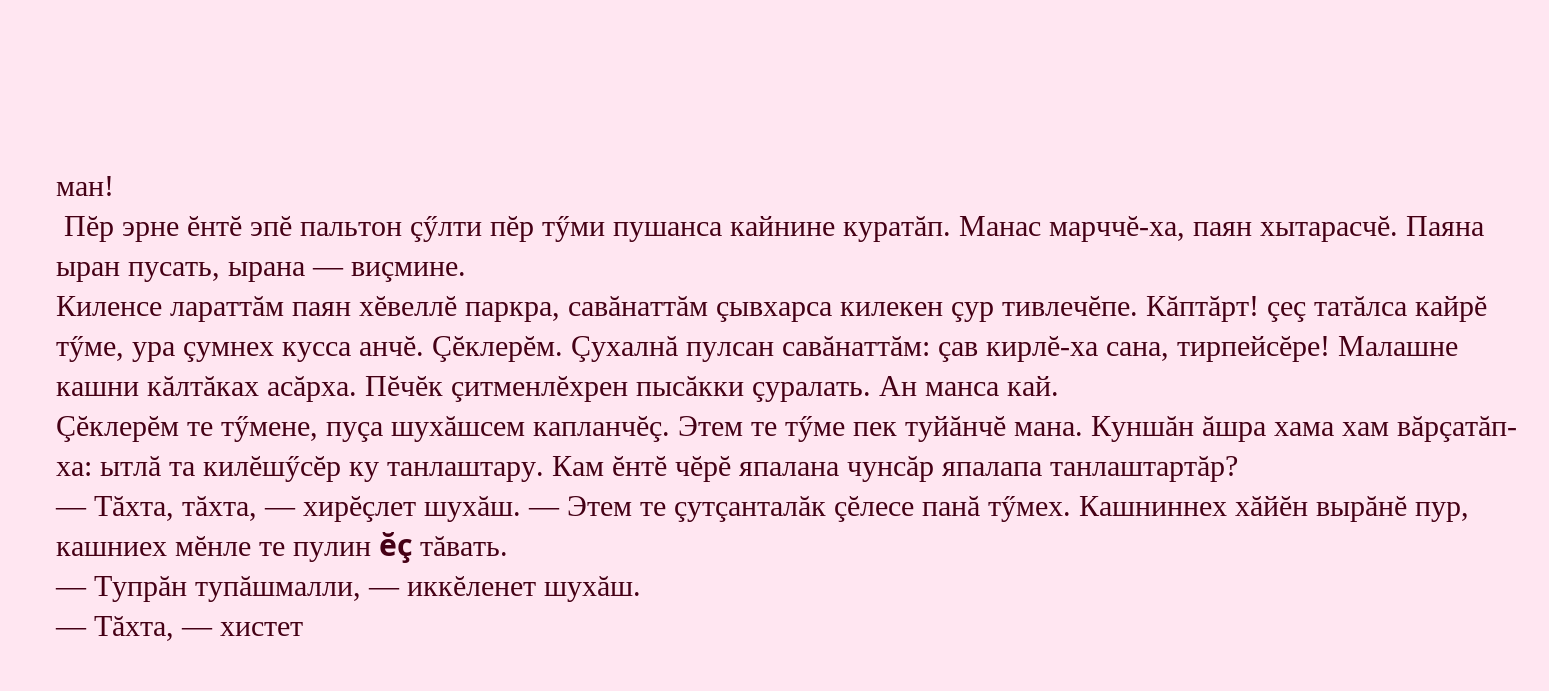ман!
 Пĕр эрне ĕнтĕ эпĕ пальтон çӳлти пĕр тӳми пушанса кайнине куратăп. Манас марччĕ-ха, паян хытарасчĕ. Паяна ыран пусать, ырана — виçмине.
Киленсе лараттăм паян хĕвеллĕ паркра, савăнаттăм çывхарса килекен çур тивлечĕпе. Кăптăрт! çеç татăлса кайрĕ тӳме, ура çумнех кусса анчĕ. Çĕклерĕм. Çухалнă пулсан савăнаттăм: çав кирлĕ-ха сана, тирпейсĕре! Малашне кашни кăлтăках асăрха. Пĕчĕк çитменлĕхрен пысăкки çуралать. Ан манса кай.
Çĕклерĕм те тӳмене, пуçа шухăшсем капланчĕç. Этем те тӳме пек туйăнчĕ мана. Куншăн ăшра хама хам вăрçатăп-ха: ытлă та килĕшӳсĕр ку танлаштару. Кам ĕнтĕ чĕрĕ япалана чунсăр япалапа танлаштартăр?
— Тăхта, тăхта, — хирĕçлет шухăш. — Этем те çутçанталăк çĕлесе панă тӳмех. Кашниннех хăйĕн вырăнĕ пур, кашниех мĕнле те пулин ĕç тăвать.
— Тупрăн тупăшмалли, — иккĕленет шухăш.
— Тăхта, — хистет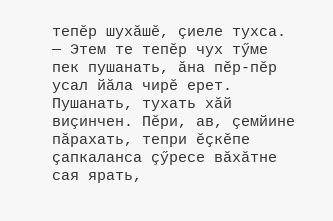тепĕр шухăшĕ, çиеле тухса. — Этем те тепĕр чух тӳме пек пушанать, ăна пĕр-пĕр усал йăла чирĕ ерет. Пушанать, тухать хăй виçинчен. Пĕри, ав, çемйине пăрахать, тепри ĕçкĕпе çапкаланса çӳресе вăхăтне сая ярать,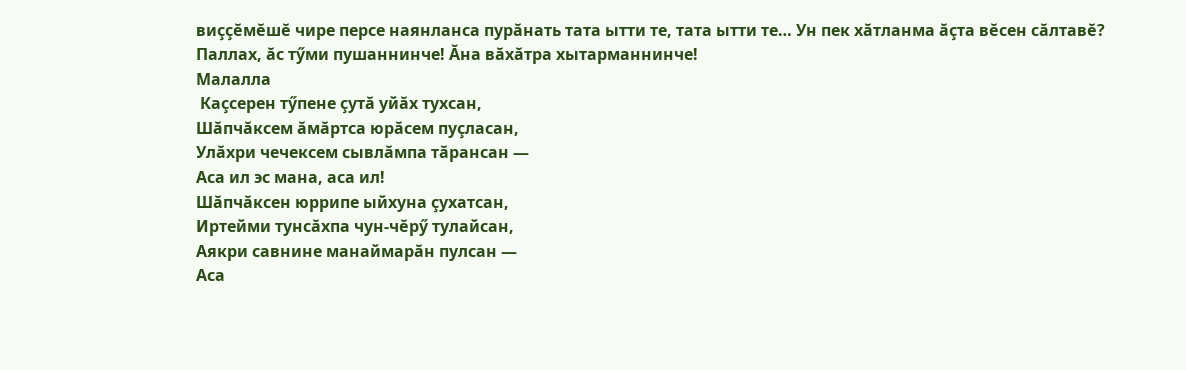виççĕмĕшĕ чире персе наянланса пурăнать тата ытти те, тата ытти те… Ун пек хăтланма ăçта вĕсен сăлтавĕ? Паллах, ăс тӳми пушаннинче! Ăна вăхăтра хытарманнинче!
Малалла
 Каçсерен тӳпене çутă уйăх тухсан,
Шăпчăксем ăмăртса юрăсем пуçласан,
Улăхри чечексем сывлăмпа тăрансан —
Аса ил эс мана, аса ил!
Шăпчăксен юррипе ыйхуна çухатсан,
Иртейми тунсăхпа чун-чĕрӳ тулайсан,
Аякри савнине манаймарăн пулсан —
Аса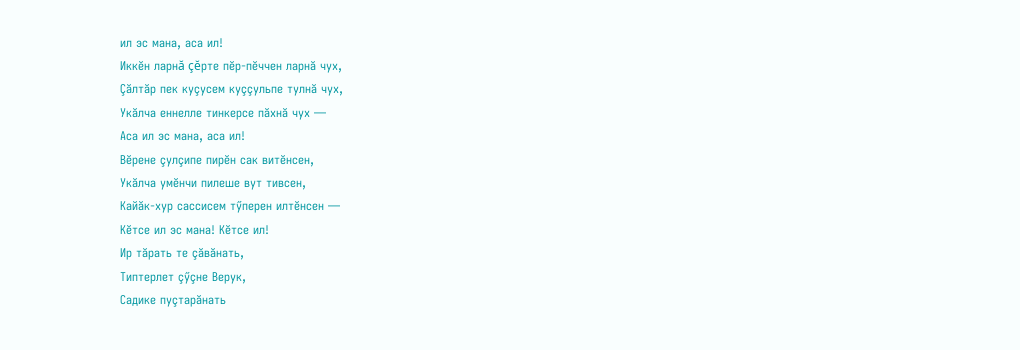ил эс мана, аса ил!
Иккĕн ларнă çĕрте пĕр-пĕччен ларнă чух,
Çăлтăр пек куçусем куççульпе тулнă чух,
Укăлча еннелле тинкерсе пăхнă чух —
Аса ил эс мана, аса ил!
Вĕрене çулçипе пирĕн сак витĕнсен,
Укăлча умĕнчи пилеше вут тивсен,
Кайăк-хур сассисем тӳперен илтĕнсен —
Кĕтсе ил эс мана! Кĕтсе ил!
Ир тăрать те çăвăнать,
Типтерлет çӳçне Верук,
Садике пуçтарăнать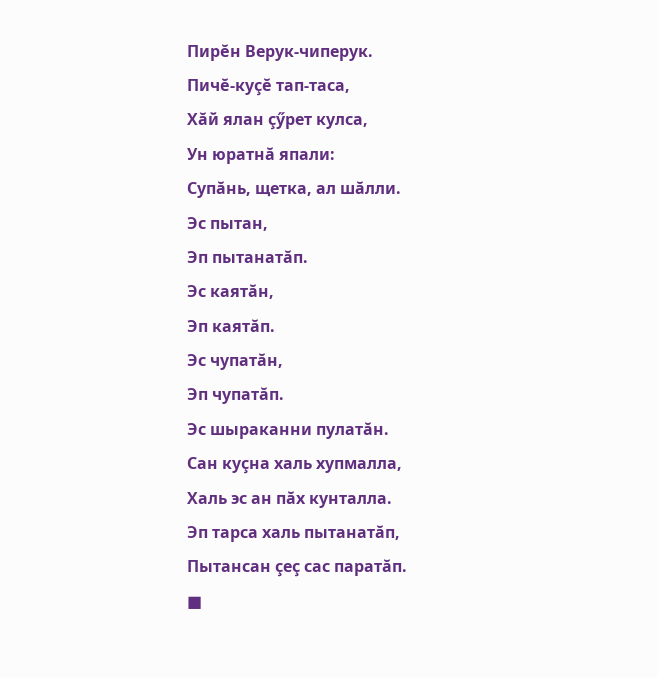Пирĕн Верук-чиперук.
Пичĕ-куçĕ тап-таса,
Хăй ялан çӳрет кулса,
Ун юратнă япали:
Супăнь, щетка, ал шăлли.
Эс пытан,
Эп пытанатăп.
Эс каятăн,
Эп каятăп.
Эс чупатăн,
Эп чупатăп.
Эс шыраканни пулатăн.
Сан куçна халь хупмалла,
Халь эс ан пăх кунталла.
Эп тарса халь пытанатăп,
Пытансан çеç сас паратăп.
■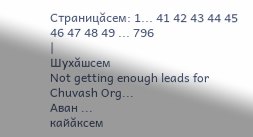Страницăсем: 1... 41 42 43 44 45 46 47 48 49 ... 796
|
Шухăшсем
Not getting enough leads for Chuvash Org...
Аван ...
кайăксем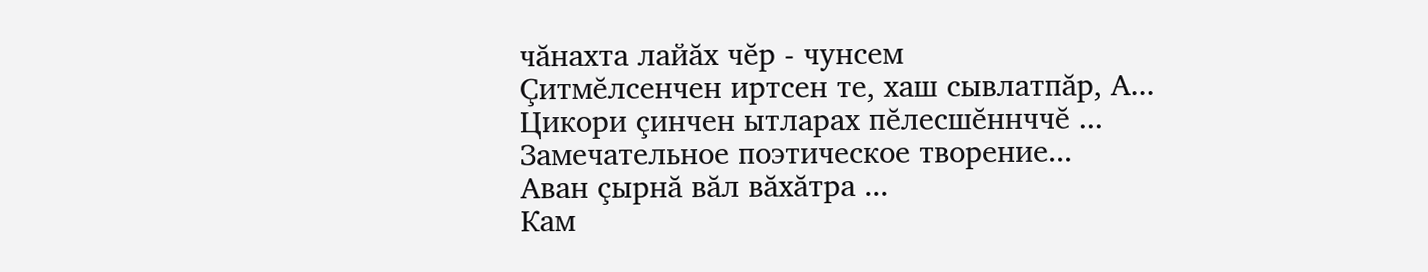чăнахта лайăх чĕр - чунсем
Çитмĕлсенчен иртсен те, хаш сывлатпăр, А...
Цикори çинчен ытларах пĕлесшĕннччĕ ...
Замечательное поэтическое творение...
Аван çырнă вăл вăхăтра ...
Кам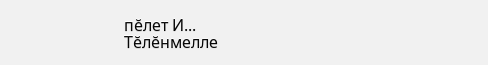пĕлет И...
Тĕлĕнмелле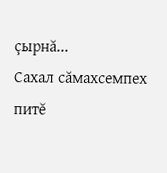çырнă...
Сахал сăмахсемпех питĕ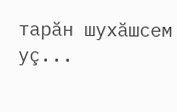тарăн шухăшсем уç...